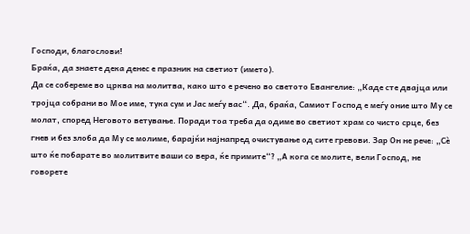Господи, благослови!
Браќа, да знаете дека денес е празник на светиот (името).
Да се собереме во црква на молитва, како што е речено во светото Евангелие: „Каде сте двајца или тројца собрани во Мое име, тука сум и Јас меѓу вас“. Да, браќа, Самиот Господ е меѓу оние што Му се молат, според Неговото ветување. Поради тоа треба да одиме во светиот храм со чисто срце, без гнев и без злоба да Му се молиме, барајќи најнапред очистување од сите гревови. Зар Он не рече: „Сѐ што ќе побарате во молитвите ваши со вера, ќе примите“? „А кога се молите, вели Господ, не говорете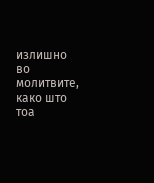излишно во молитвите, како што тоа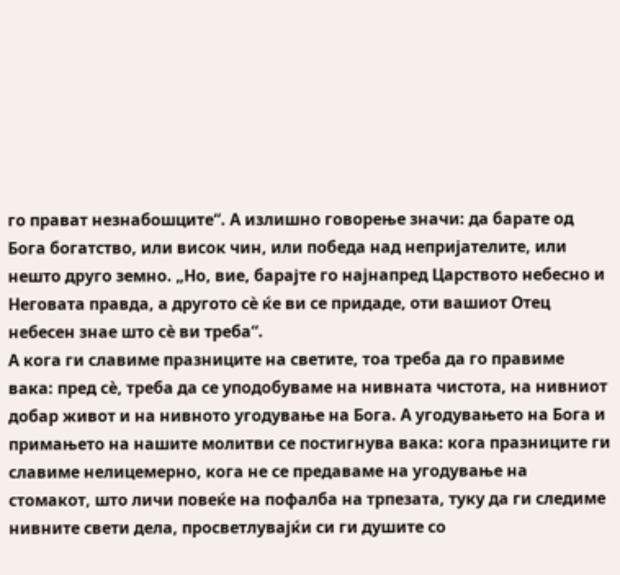го прават незнабошците“. А излишно говорење значи: да барате од Бога богатство, или висок чин, или победа над непријателите, или нешто друго земно. „Но, вие, барајте го најнапред Царството небесно и Неговата правда, а другото сѐ ќе ви се придаде, оти вашиот Отец небесен знае што сѐ ви треба“.
А кога ги славиме празниците на светите, тоа треба да го правиме вака: пред сѐ, треба да се уподобуваме на нивната чистота, на нивниот добар живот и на нивното угодување на Бога. А угодувањето на Бога и примањето на нашите молитви се постигнува вака: кога празниците ги славиме нелицемерно, кога не се предаваме на угодување на стомакот, што личи повеќе на пофалба на трпезата, туку да ги следиме нивните свети дела, просветлувајќи си ги душите со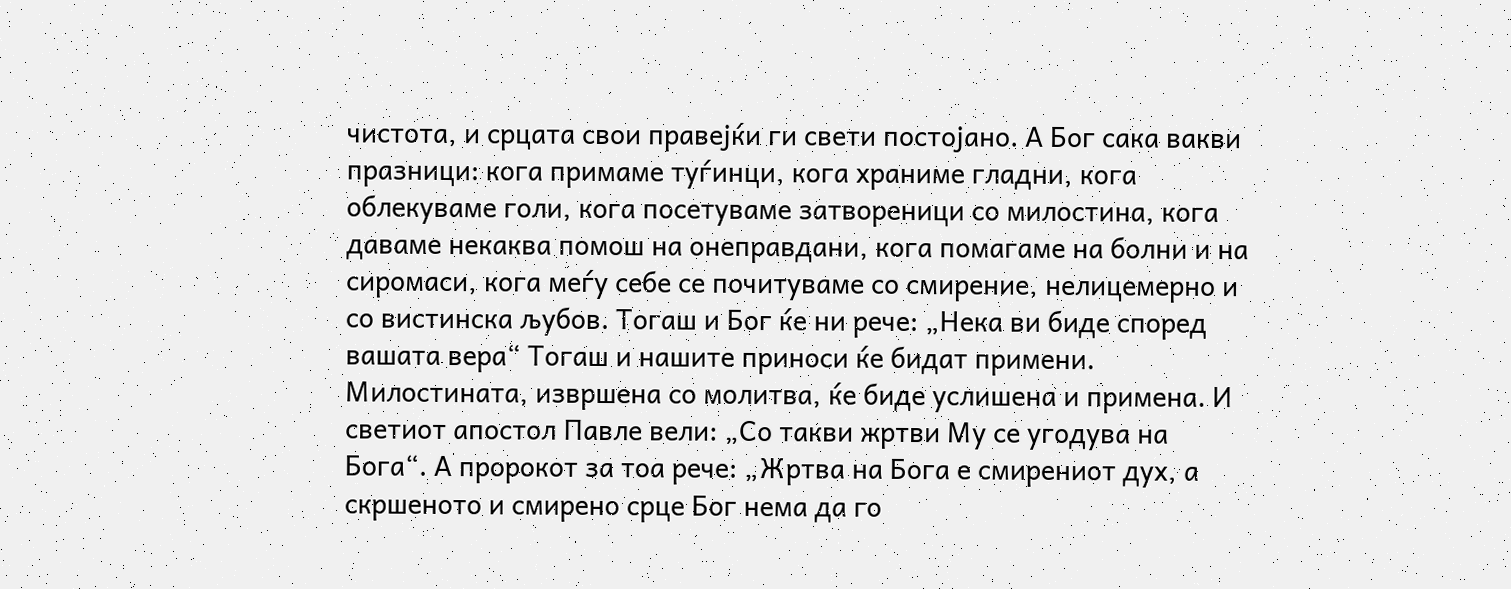чистота, и срцата свои правејќи ги свети постојано. А Бог сака вакви празници: кога примаме туѓинци, кога храниме гладни, кога облекуваме голи, кога посетуваме затвореници со милостина, кога даваме некаква помош на онеправдани, кога помагаме на болни и на сиромаси, кога меѓу себе се почитуваме со смирение, нелицемерно и со вистинска љубов. Тогаш и Бог ќе ни рече: „Нека ви биде според вашата вера“ Тогаш и нашите приноси ќе бидат примени. Милостината, извршена со молитва, ќе биде услишена и примена. И светиот апостол Павле вели: „Со такви жртви Му се угодува на Бога“. А пророкот за тоа рече: „Жртва на Бога е смирениот дух, а скршеното и смирено срце Бог нема да го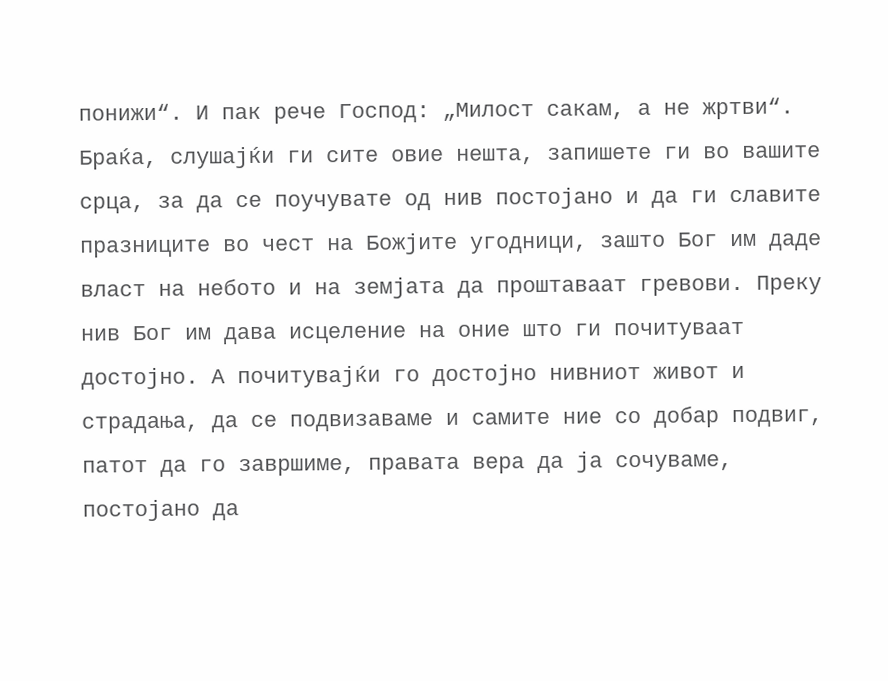понижи“. И пак рече Господ: „Милост сакам, а не жртви“. Браќа, слушајќи ги сите овие нешта, запишете ги во вашите срца, за да се поучувате од нив постојано и да ги славите празниците во чест на Божјите угодници, зашто Бог им даде власт на небото и на земјата да проштаваат гревови. Преку нив Бог им дава исцеление на оние што ги почитуваат достојно. А почитувајќи го достојно нивниот живот и страдања, да се подвизаваме и самите ние со добар подвиг, патот да го завршиме, правата вера да ја сочуваме, постојано да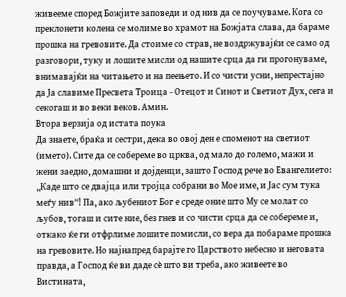живееме според Божјите заповеди и од нив да се поучуваме. Кога со преклонети колена се молиме во храмот на Божјата слава, да бараме прошка на гревовите. Да стоиме со страв, не воздржувајќи се само од разговори, туку и лошите мисли од нашите срца да ги прогонуваме, внимавајќи на читањето и на пеењето. И со чисти усни, непрестајно да Ја славиме Пресвета Троица - Отецот и Синот и Светиот Дух, сега и секогаш и во веки веков. Амин.
Втора верзија од истата поука
Да знаете, браќа и сестри, дека во овој ден е споменот на светиот (името). Сите да се собереме во црква, од мало до големо, мажи и жени заедно, домашни и дојденци, зашто Господ рече во Евангелието: „Каде што се двајца или тројца собрани во Мое име, и Јас сум тука меѓу нив“! Па, ако љубениот Бог е среде оние што Му се молат со љубов, тогаш и сите ние, без гнев и со чисти срца да се собереме и, откако ќе ги отфрлиме лошите помисли, со вера да побараме прошка на гревовите. Но најнапред барајте го Царството небесно и неговата правда, а Господ ќе ви даде сѐ што ви треба, ако живеете во Вистината,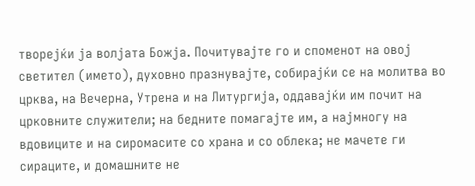творејќи ја волјата Божја. Почитувајте го и споменот на овој светител (името), духовно празнувајте, собирајќи се на молитва во црква, на Вечерна, Утрена и на Литургија, оддавајќи им почит на црковните служители; на бедните помагајте им, а најмногу на вдовиците и на сиромасите со храна и со облека; не мачете ги сираците, и домашните не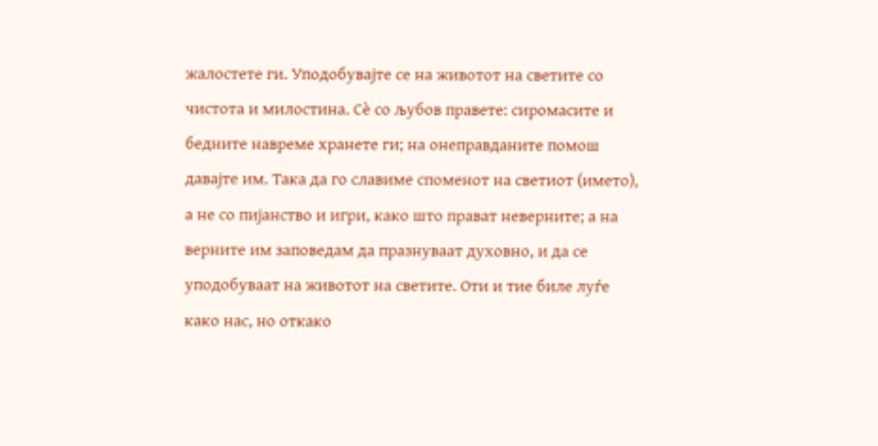жалостете ги. Уподобувајте се на животот на светите со чистота и милостина. Сѐ со љубов правете: сиромасите и бедните навреме хранете ги; на онеправданите помош давајте им. Така да го славиме споменот на светиот (името), а не со пијанство и игри, како што прават неверните; а на верните им заповедам да празнуваат духовно, и да се уподобуваат на животот на светите. Оти и тие биле луѓе како нас, но откако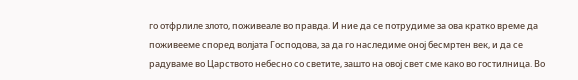го отфрлиле злото, поживеале во правда. И ние да се потрудиме за ова кратко време да поживееме според волјата Господова, за да го наследиме оној бесмртен век, и да се радуваме во Царството небесно со светите, зашто на овој свет сме како во гостилница. Во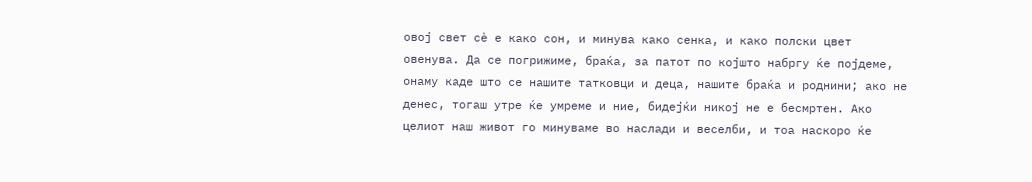овој свет сѐ е како сон, и минува како сенка, и како полски цвет овенува. Да се погрижиме, браќа, за патот по којшто набргу ќе појдеме, онаму каде што се нашите татковци и деца, нашите браќа и роднини; ако не денес, тогаш утре ќе умреме и ние, бидејќи никој не е бесмртен. Ако целиот наш живот го минуваме во наслади и веселби, и тоа наскоро ќе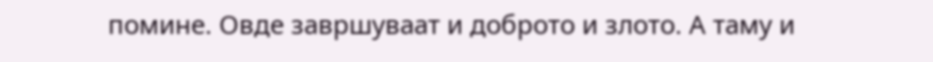помине. Овде завршуваат и доброто и злото. А таму и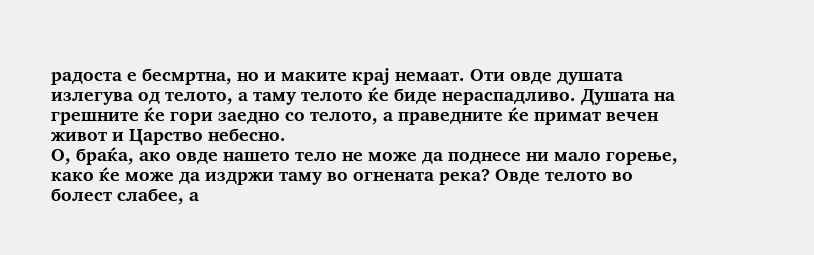радоста е бесмртна, но и маките крај немаат. Оти овде душата излегува од телото, а таму телото ќе биде нераспадливо. Душата на грешните ќе гори заедно со телото, а праведните ќе примат вечен живот и Царство небесно.
О, браќа, ако овде нашето тело не може да поднесе ни мало горење, како ќе може да издржи таму во огнената река? Овде телото во болест слабее, а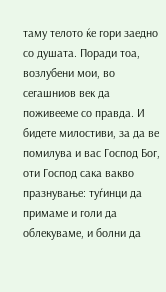таму телото ќе гори заедно со душата. Поради тоа, возлубени мои, во сегашниов век да поживееме со правда. И бидете милостиви, за да ве помилува и вас Господ Бог, оти Господ сака вакво празнување: туѓинци да примаме и голи да облекуваме, и болни да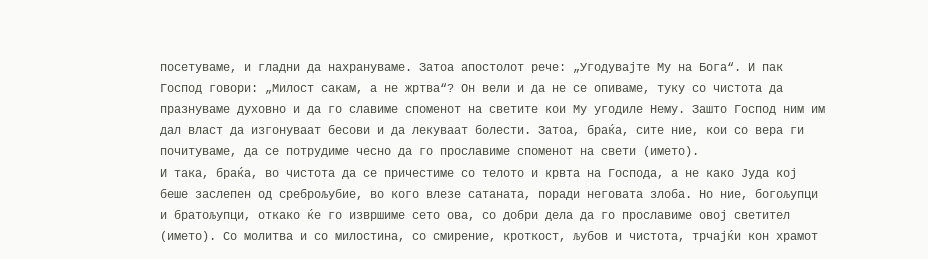посетуваме, и гладни да нахрануваме. Затоа апостолот рече: „Угодувајте Му на Бога“. И пак Господ говори: „Милост сакам, а не жртва“? Он вели и да не се опиваме, туку со чистота да празнуваме духовно и да го славиме споменот на светите кои Му угодиле Нему. Зашто Господ ним им дал власт да изгонуваат бесови и да лекуваат болести. Затоа, браќа, сите ние, кои со вера ги почитуваме, да се потрудиме чесно да го прославиме споменот на свети (името).
И така, браќа, во чистота да се причестиме со телото и крвта на Господа, а не како Јуда кој беше заслепен од среброљубие, во кого влезе сатаната, поради неговата злоба. Но ние, богољупци и братољупци, откако ќе го извршиме сето ова, со добри дела да го прославиме овој светител (името). Со молитва и со милостина, со смирение, кроткост, љубов и чистота, трчајќи кон храмот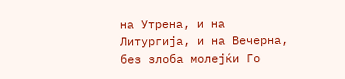на Утрена, и на Литургија, и на Вечерна, без злоба молејќи Го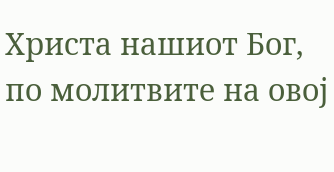Христа нашиот Бог, по молитвите на овој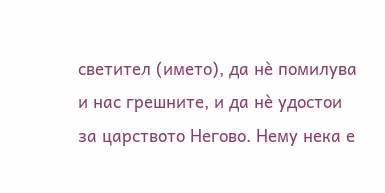светител (името), да нѐ помилува и нас грешните, и да нѐ удостои за царството Негово. Нему нека е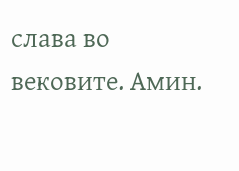слава во вековите. Амин.